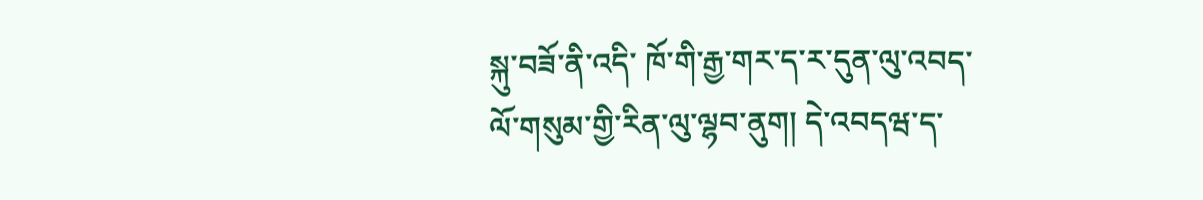སྐུ་བཟོ་ནི་འདི་ ཁོ་གི་རྒྱ་གར་ད་ར་དུན་ལུ་འབད་ ལོ་གསུམ་གྱི་རིན་ལུ་ལྷབ་ནུག། དེ་འབདཝ་ད་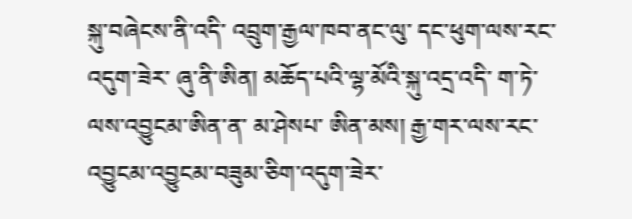སྐུ་བཞེངས་ནི་འདི་ འབྲུག་རྒྱལ་ཁབ་ནང་ལུ་ དང་ཕུག་ལས་རང་འདུག་ཟེར་ ཞུ་ནི་ཨིན། མཆོད་པའི་ལྷ་མོའི་སྐུ་འདྲ་འདི་ ག་ཏེ་ལས་འབྱུངམ་ཨིན་ན་ མ་ཤེསཔ་ ཨིན་མས། རྒྱ་གར་ལས་རང་འབྱུངམ་འབྱུངམ་བཟུམ་ཅིག་འདུག་ཟེར་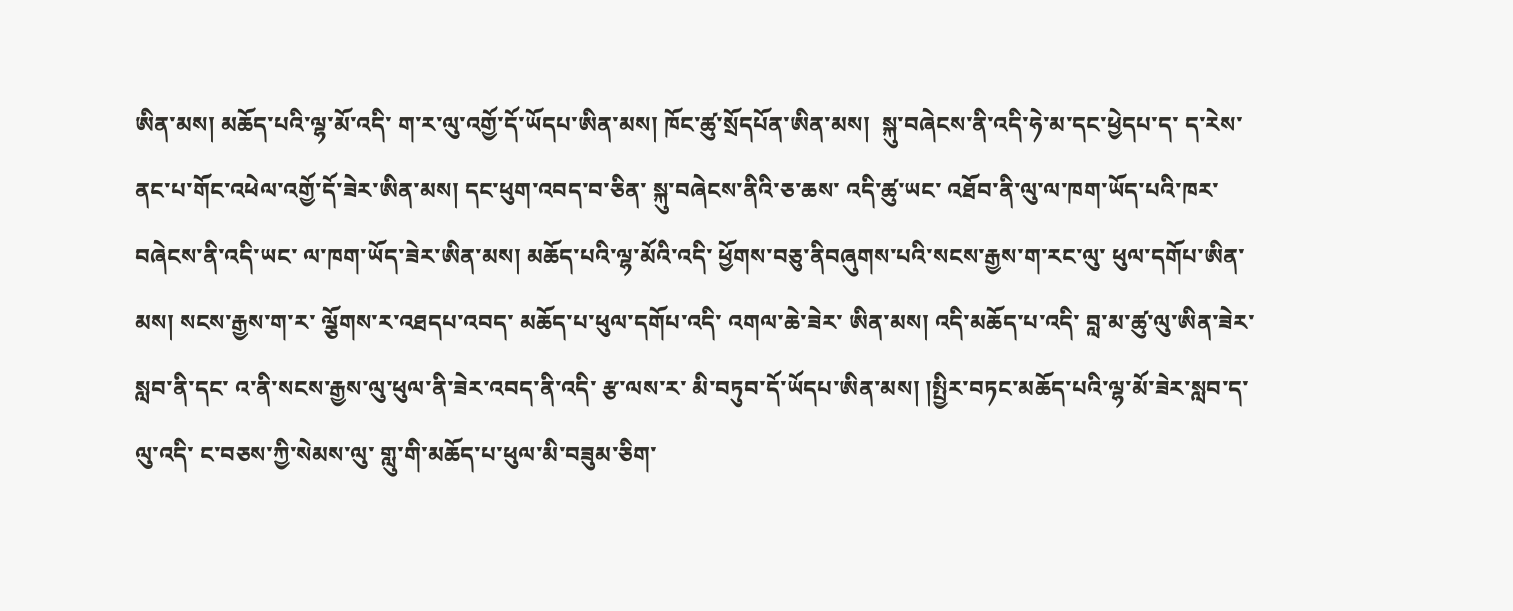ཨིན་མས། མཆོད་པའི་ལྷ་མོ་འདི་ ག་ར་ལུ་འགྱོ་དོ་ཡོདཔ་ཨིན་མས། ཁོང་ཚུ་སྲོདཔོན་ཨིན་མས།  སྐུ་བཞེངས་ནི་འདི་ཧེ་མ་དང་ཕྱེདཔ་ད་ ད་རེས་ནང་པ་གོང་འཕེལ་འགྱོ་དོ་ཟེར་ཨིན་མས། དང་ཕུག་འབད་བ་ཅིན་ སྐུ་བཞེངས་ནིའི་ཅ་ཆས་ འདི་ཚུ་ཡང་ འཐོབ་ནི་ལུ་ལ་ཁག་ཡོད་པའི་ཁར་ བཞེངས་ནི་འདི་ཡང་ ལ་ཁག་ཡོད་ཟེར་ཨིན་མས། མཆོད་པའི་ལྷ་མོའི་འདི་ ཕྱོགས་བཅུ་ནིབཞུགས་པའི་སངས་རྒྱས་ག་རང་ལུ་ ཕུལ་དགོཔ་ཨིན་མས། སངས་རྒྱས་ག་ར་ ལྕོགས་ར་འཐདཔ་འབད་ མཆོད་པ་ཕུལ་དགོཔ་འདི་ འགལ་ཆེ་ཟེར་ ཨིན་མས། འདི་མཆོད་པ་འདི་ བླ་མ་ཚུ་ལུ་ཨིན་ཟེར་སླབ་ནི་དང་ འ་ནི་སངས་རྒྱས་ལུ་ཕུལ་ནི་ཟེར་འབད་ནི་འདི་ རྩ་ལས་ར་ མི་བཏུབ་དོ་ཡོདཔ་ཨིན་མས། །སྤྱིར་བཏང་མཆོད་པའི་ལྷ་མོ་ཟེར་སླབ་ད་ལུ་འདི་ ང་བཅས་ཀྱི་སེམས་ལུ་ གླུ་གི་མཆོད་པ་ཕུལ་མི་བཟུམ་ཅིག་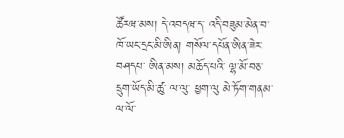ཚོརཝ་མས། དེ་འབདཝ་ད་ འདི་བཟུམ་མེན་བ་ ཁོ་ཡང་དྲང་མི་ཨིན། གསོལ་དཔོན་ཨིན་ཟེར་བཤདཔ་ ཨིན་མས། མཆོད་པའི་ ལྷ་མོ་བཅ་དྲུག་ཡོད་མི་ཚུ་ ལ་ལུ་ ཕྱག་ལུ མེ་ཏོག་གནམ་ ལ་ལོ་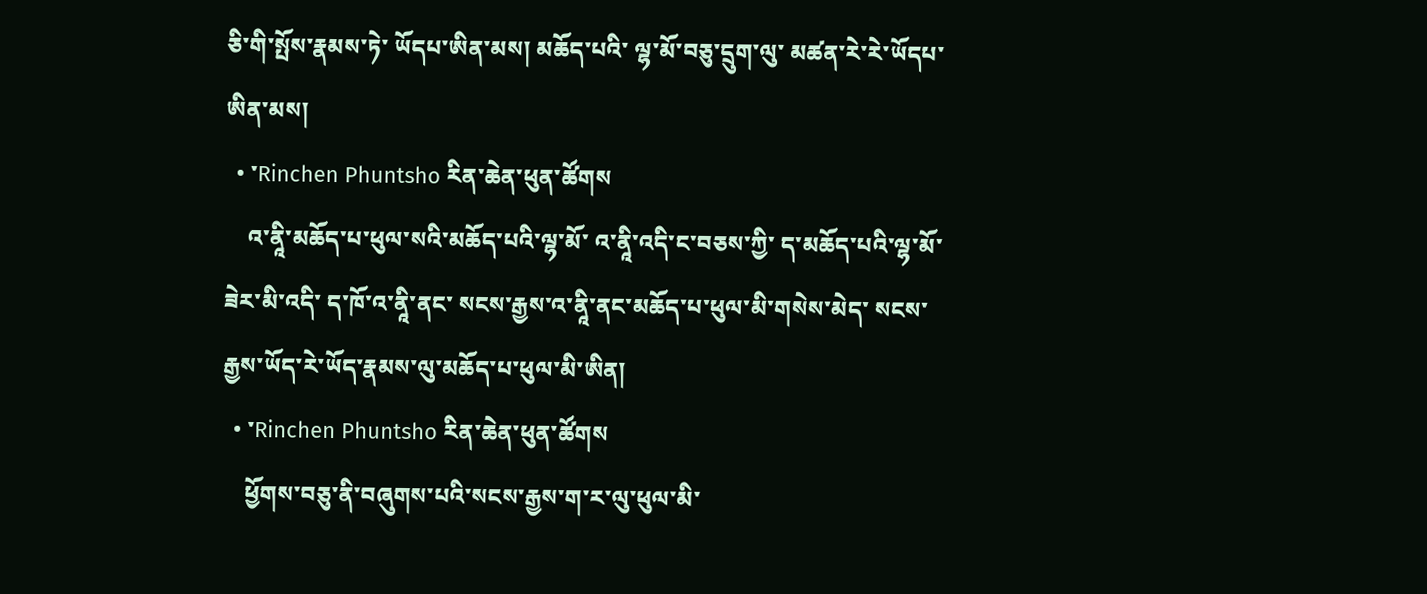ཅི་གི་སྤོས་རྣམས་ཏེ་ ཡོདཔ་ཨིན་མས། མཆོད་པའི་ ལྷ་མོ་བཅུ་དྲུག་ལུ་ མཚན་རེ་རེ་ཡོདཔ་ཨིན་མས།
  • ་Rinchen Phuntsho རིན་ཆེན་ཕུན་ཚོགས
    འ་ནཱི་མཆོད་པ་ཕུལ་སའི་མཆོད་པའི་ལྷ་མོ་ འ་ནཱི་འདི་ང་བཅས་ཀྱི་ ད་མཆོད་པའི་ལྷ་མོ་ཟེར་མི་འདི་ ད་ཁོ་འ་ནཱི་ནང་ སངས་རྒྱས་འ་ནཱི་ནང་མཆོད་པ་ཕུལ་མི་གསེས་མེད་ སངས་རྒྱས་ཡོད་རེ་ཡོད་རྣམས་ལུ་མཆོད་པ་ཕུལ་མི་ཨིན།
  • ་Rinchen Phuntsho རིན་ཆེན་ཕུན་ཚོགས
    ཕྱོགས་བཅུ་ནི་བཞུགས་པའི་སངས་རྒྱས་ག་ར་ལུ་ཕུལ་མི་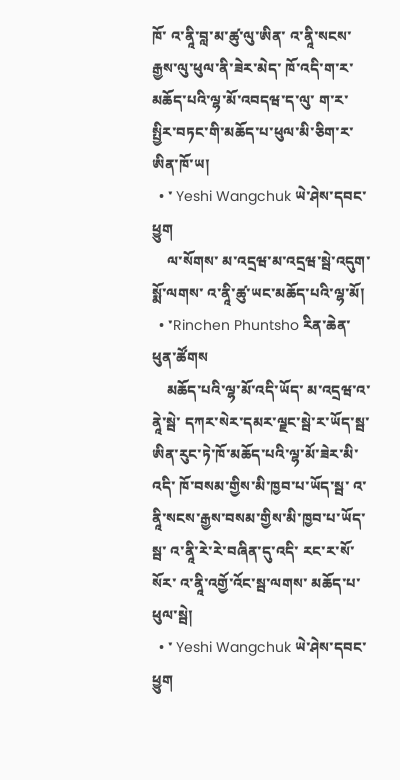ཁོ་ འ་ནཱི་བླ་མ་ཚུ་ལུ་ཨིན་ འ་ནཱི་སངས་རྒྱས་ལུ་ཕུལ་ནི་ཟེར་མེད་ ཁོ་འདི་ག་ར་མཆོད་པའི་ལྷ་མོ་འབདཝ་ད་ལུ་ ག་ར་སྤྱིར་བཏང་གི་མཆོད་པ་ཕུལ་མི་ཅིག་ར་ཨིན་ཁོ་ཡ།
  • ་ Yeshi Wangchuk ཡེ་ཤེས་དབང་ཕྱུག
    ལ་སོགས་ མ་འདྲཝ་མ་འདྲཝ་སྦེ་འདུག་སྨོ་ལགས་ འ་ནཱི་ཚུ་ཡང་མཆོད་པའི་ལྷ་མོ།
  • ་Rinchen Phuntsho རིན་ཆེན་ཕུན་ཚོགས
    མཆོད་པའི་ལྷ་མོ་འདི་ཡོད་ མ་འདྲཝ་འ་ནཱེ་སྦེ་ དཀར་སེར་དམར་ལྗང་སྦེ་ར་ཡོད་སྦ་ ཨིན་རུང་ཏེ་ཁོ་མཆོད་པའི་ལྷ་མོ་ཟེར་མི་འདི་ ཁོ་བསམ་གྱིས་མི་ཁྱབ་པ་ཡོད་སྦ་ འ་ནཱི་སངས་རྒྱས་བསམ་གྱིས་མི་ཁྱབ་པ་ཡོད་སྦ་ འ་ནཱི་རེ་རེ་བཞིན་དུ་འདི་ རང་ར་སོ་སོར་ འ་ནཱི་འགྱོ་འོང་སྦ་ལགས་ མཆོད་པ་ཕུལ་སྦེ།
  • ་ Yeshi Wangchuk ཡེ་ཤེས་དབང་ཕྱུག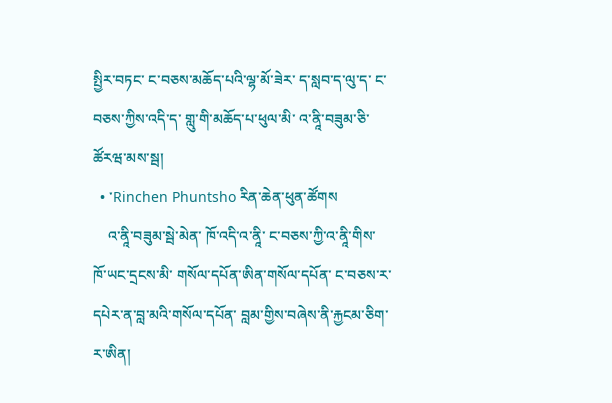སྤྱིར་བཏང་ ང་བཅས་མཆོད་པའི་ལྷ་མོ་ཟེར་ ད་སླབ་ད་ལུ་ད་ ང་བཅས་ཀྱིས་འདི་ད་ གླུ་གི་མཆོད་པ་ཕུལ་མི་ འ་ནཱི་བཟུམ་ཅི་ཚོརཝ་མས་སྦ།
  • ་Rinchen Phuntsho རིན་ཆེན་ཕུན་ཚོགས
    འ་ནཱི་བཟུམ་སྦེ་མེན་ ཁོ་འདི་འ་ནཱི་ ང་བཅས་ཀྱི་འ་ནཱི་གིས་ ཁོ་ཡང་དྲངས་མི་ གསོལ་དཔོན་ཨིན་གསོལ་དཔོན་ ང་བཅས་ར་ དཔེར་ན་བླ་མའི་གསོལ་དཔོན་ བླམ་གྱིས་བཞེས་ནི་རྐྱངམ་ཅིག་ར་ཨིན།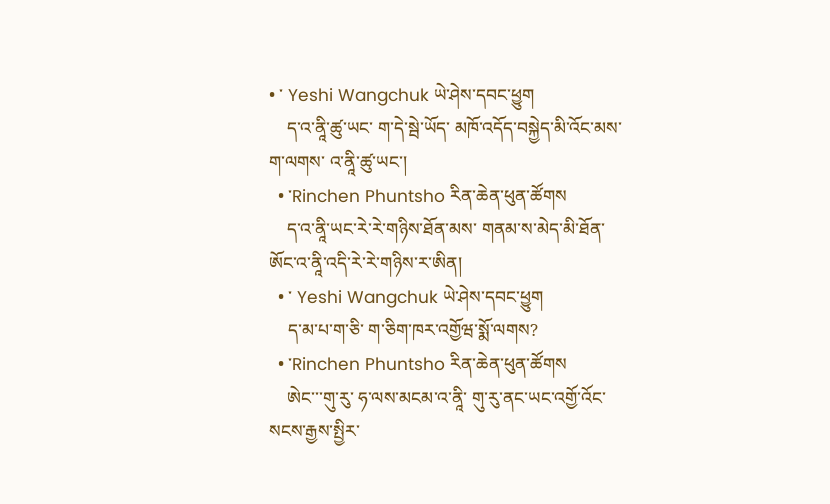• ་ Yeshi Wangchuk ཡེ་ཤེས་དབང་ཕྱུག
    ད་འ་ནཱི་ཚུ་ཡང་ ག་དེ་སྦེ་ཡོད་ མཁོ་འདོད་བསྐྱེད་མི་འོང་མས་ག་ལགས་ འ་ནཱི་ཚུ་ཡང་།
  • ་Rinchen Phuntsho རིན་ཆེན་ཕུན་ཚོགས
    ད་འ་ནཱི་ཡང་རེ་རེ་གཉིས་ཐོན་མས་ གནམ་ས་མེད་མི་ཐོན་ ཨོང་འ་ནཱི་འདི་རེ་རེ་གཉིས་ར་ཨིན།
  • ་ Yeshi Wangchuk ཡེ་ཤེས་དབང་ཕྱུག
    ད་མ་པ་ག་ཅི་ ག་ཅིག་ཁར་འགྱོཝ་སྨོ་ལགས?
  • ་Rinchen Phuntsho རིན་ཆེན་ཕུན་ཚོགས
    ཨེང་་་གུ་རུ་ ཧ་ལས་མངམ་འ་ནཱི་ གུ་རུ་ནང་ཡང་འགྱོ་འོང་ སངས་རྒྱས་སྤྱིར་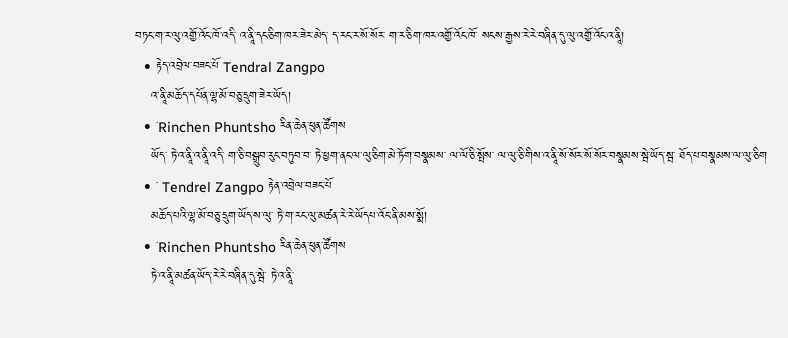བཏང་ག་ར་ལུ་འགྱོ་འོང་ཁོ་འདི་ འ་ནཱི་དང་ཅིག་ཁར་ཟེར་མེད་ ད་རང་ར་སོ་སོར་ ག་ར་ཅིག་ཁར་འགྱོ་འོང་ཁོ་ སངས་རྒྱས་རེ་རེ་བཞིན་དུ་ལུ་འགྱོ་འོང་འ་ནཱི།
  • རྟེད་འབྲེལ་བཟང་པོ Tendral Zangpo
    འ་ནཱི་མཆོད་དཔོན་ལྷ་མོ་བཅུ་དྲུག་ཟེར་ཡོད།
  • ་Rinchen Phuntsho རིན་ཆེན་ཕུན་ཚོགས
    ཡོད་ ཏེ་འ་ནཱི་འ་ནཱི་འདི་ ག་ཅི་བསྒྲུབ་རུང་བཏུབ་བ་ ཏེ་ཕྱག་ནང་ལ་ལུ་ཅིག་མེ་ཏོག་བསྣམས་ ལ་ལོ་ཅི་སྤོས་ ལ་ལུ་ཅི་གིས་འ་ནཱི་སོ་སོར་སོ་སོར་བསྣམས་སྦེ་ཡོད་སྦ་ ཐོད་པ་བསྣམས་ལ་ལུ་ཅིག
  • ་ Tendrel Zangpo རྟེན་འབྲེལ་བཟང་པོ
    མཆོད་པའི་ལྷ་མོ་བཅུ་དྲུག་ཡོད་ས་ལུ་ ཏེ་ག་རང་ལུ་མཚན་རེ་རེ་ཡོདཔ་འོང་ནི་མས་སྨོ།
  • ་Rinchen Phuntsho རིན་ཆེན་ཕུན་ཚོགས
    ཏེ་འ་ནཱི་མཚན་ཡོད་རེ་རེ་བཞིན་དུ་སྦེ་ ཏེ་འ་ནཱི་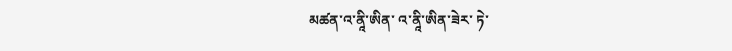མཚན་འ་ནཱི་ཨིན་ འ་ནཱི་ཨིན་ཟེར་ ཏེ་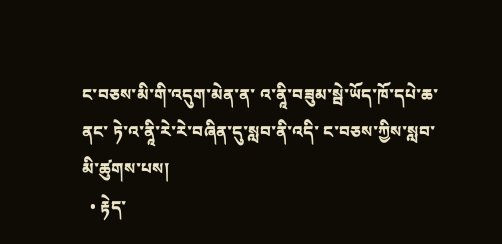ང་བཅས་མི་གི་འདུག་མེན་ན་ འ་ནཱི་བཟུམ་སྦེ་ཡོད་ཁོ་དཔེ་ཆ་ནང་ ཏེ་འ་ནཱི་རེ་རེ་བཞིན་དུ་སླབ་ནི་འདི་ ང་བཅས་ཀྱིས་སླབ་མི་ཚུགས་པས།
  • རྟེད་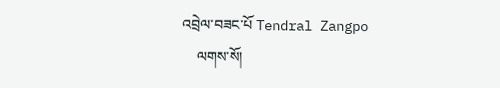འབྲེལ་བཟང་པོ Tendral Zangpo
    ལགས་སོ།